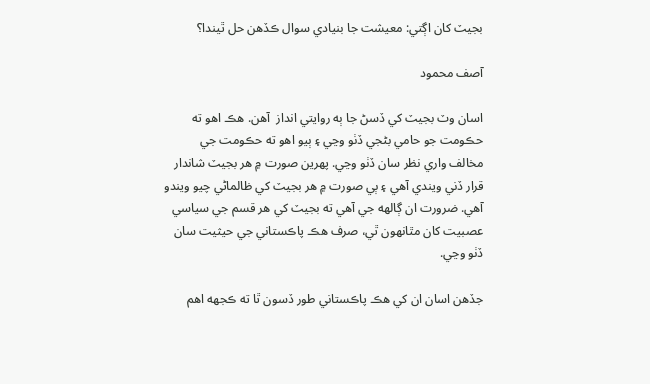بجيٽ کان اڳتي: معيشت جا بنيادي سوال ڪڏهن حل ٿيندا؟

آصف محمود

اسان وٽ بجيٽ کي ڏسڻ جا ٻه روايتي انداز  آهن. هڪ اهو ته حڪومت جو حامي بڻجي ڏٺو وڃي ۽ ٻيو اهو ته حڪومت جي مخالف واري نظر سان ڏٺو وڃي. پهرين صورت ۾ هر بجيٽ شاندار قرار ڏني ويندي آهي ۽ ٻي صورت ۾ هر بجيٽ کي ظالماڻي چيو ويندو آهي. ضرورت ان ڳالهه جي آهي ته بجيٽ کي هر قسم جي سياسي عصبيت کان مٿانهون ٿي، صرف هڪ پاڪستاني جي حيثيت سان ڏٺو وڃي.

جڏهن اسان ان کي هڪ پاڪستاني طور ڏسون ٿا ته ڪجهه اهم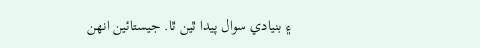۽ بنيادي سوال پيدا ٿين ٿا. جيستائين انهن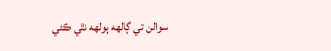سوالن تي ڳالهه ٻولهه نٿي ڪئي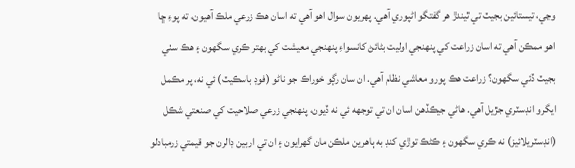وڃي، تيستائين بجيٽ تي ٿيندڙ هر گفتگو اڻپوري آهي. پهريون سوال اهو آهي ته اسان هڪ زرعي ملڪ آهيون، ته پوءِ ڇا اهو ممڪن آهي ته اسان زراعت کي پنهنجي اوليت بڻائڻ کانسواءِ پنهنجي معيشت کي بهتر ڪري سگهون ۽ هڪ سٺي بجيٽ ڏئي سگهون؟ زراعت هڪ پورو معاشي نظام آهي. ان سان رڳو خوراڪ جو ناڻو (فوڊ باسڪيٽ) ئي نه، پر مڪمل ايگرو انڊسٽري جڙيل آهي. هاڻي جيڪڏهن اسان ان تي توجهه ئي نه ڏيون، پنهنجي زرعي صلاحيت کي صنعتي شڪل (انڊسٽريلائيز) نه ڪري سگهون ۽ ڪڻڪ توڙي کنڊ به ٻاهرين ملڪن مان گهرايون ۽ ان تي اربين ڊالرن جو قيمتي زرمبادلو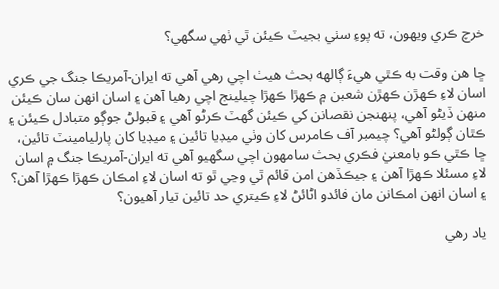خرچ ڪري ويهون، ته پوءِ سٺي بجيٽ ڪيئن ٿي ٺهي سگهي؟

ڇا هن وقت به ڪٿي هيءَ ڳالهه بحث هيٺ اچي رهي آهي ته ايران-آمريڪا جنگ جي ڪري اسان لاءِ ڪهڙن ڪهڙن شعبن ۾ ڪهڙا ڪهڙا چيلينج اچي رهيا آهن ۽ اسان انهن سان ڪيئن منهن ڏيڻو آهي، پنهنجن نقصانن کي ڪيئن گهٽ ڪرڻو آهي ۽ قبولڻ جوڳو متبادل ڪيئن ۽ ڪٿان ڳولڻو آهي؟ چيمبر آف ڪامرس کان وٺي ميڊيا تائين ۽ ميڊيا کان پارليامينٽ تائين، ڇا ڪٿي ڪو بامعنيٰ فڪري بحث سامهون اچي سگهيو آهي ته ايران-آمريڪا جنگ ۾ اسان لاءِ مسئلا ڪهڙا آهن ۽ جيڪڏهن امن قائم ٿي وڃي ٿو ته اسان لاءِ امڪان ڪهڙا ڪهڙا آهن؟ ۽ اسان انهن امڪانن مان فائدو اڻائڻ لاءِ ڪيتري حد تائين تيار آهيون؟

ياد رهي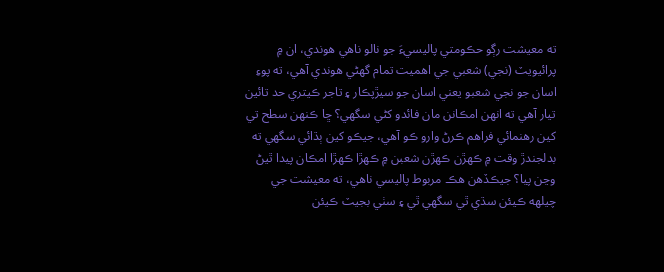ته معيشت رڳو حڪومتي پاليسيءَ جو نالو ناهي هوندي، ان ۾ پرائيويٽ (نجي) شعبي جي اهميت تمام گهڻي هوندي آهي، ته پوءِ اسان جو نجي شعبو يعني اسان جو سيڙپڪار ۽ تاجر ڪيتري حد تائين تيار آهي ته انهن امڪانن مان فائدو کڻي سگهي؟ ڇا ڪنهن سطح تي کين رهنمائي فراهم ڪرڻ وارو ڪو آهي، جيڪو کين ٻڌائي سگهي ته بدلجندڙ وقت ۾ ڪهڙن ڪهڙن شعبن ۾ ڪهڙا ڪهڙا امڪان پيدا ٿيڻ وڃن پيا؟ جيڪڏهن هڪ مربوط پاليسي ناهي، ته معيشت جي چيلهه ڪيئن سڌي ٿي سگهي ٿي ۽ سٺي بجيٽ ڪيئن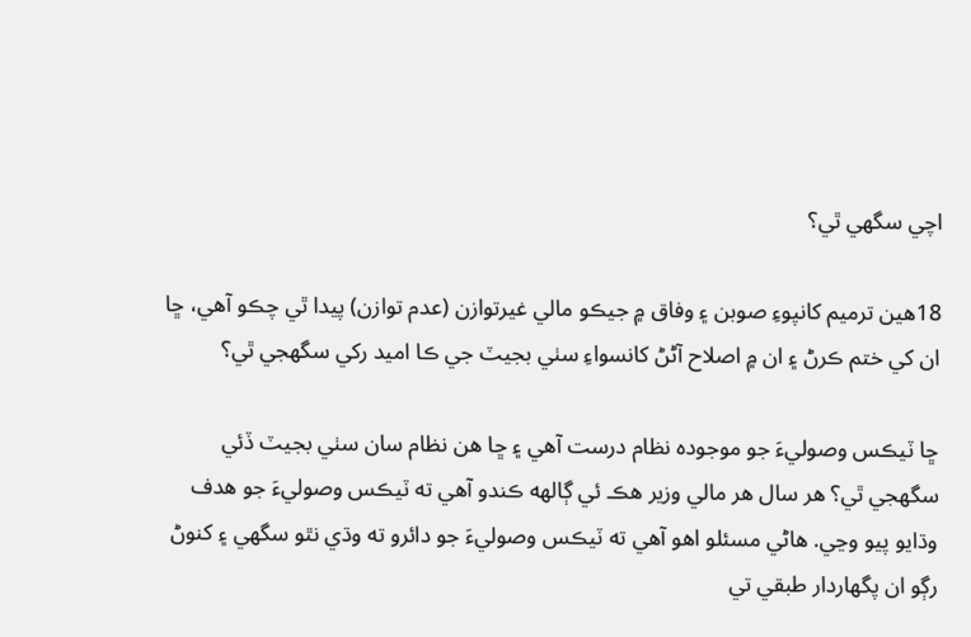اچي سگهي ٿي؟

18هين ترميم کانپوءِ صوبن ۽ وفاق ۾ جيڪو مالي غيرتوازن (عدم توازن) پيدا ٿي چڪو آهي، ڇا ان کي ختم ڪرڻ ۽ ان ۾ اصلاح آڻڻ کانسواءِ سٺي بجيٽ جي ڪا اميد رکي سگهجي ٿي؟

ڇا ٽيڪس وصوليءَ جو موجوده نظام درست آهي ۽ ڇا هن نظام سان سٺي بجيٽ ڏئي سگهجي ٿي؟ هر سال هر مالي وزير هڪ ئي ڳالهه ڪندو آهي ته ٽيڪس وصوليءَ جو هدف وڌايو پيو وڃي. هاڻي مسئلو اهو آهي ته ٽيڪس وصوليءَ جو دائرو ته وڌي نٿو سگهي ۽ کنوڻ رڳو ان پگهاردار طبقي تي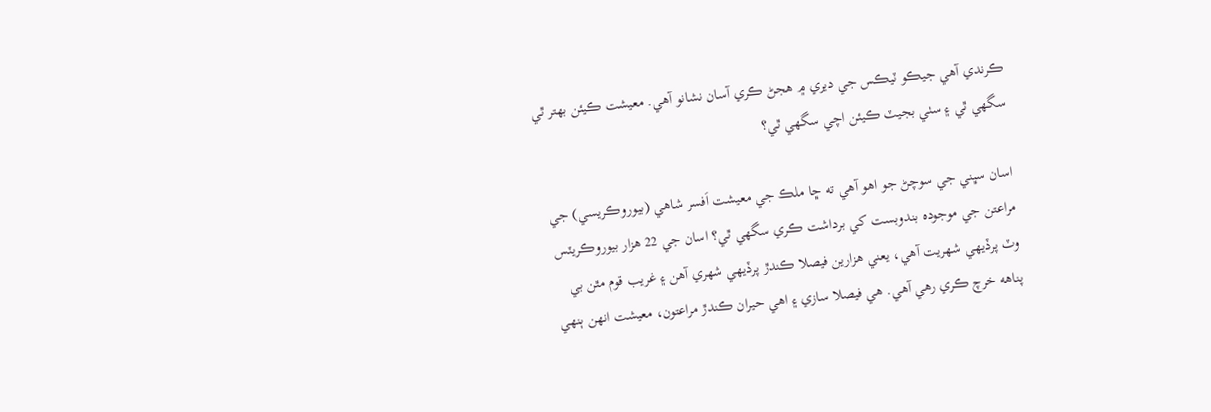ڪرندي آهي جيڪو ٽيڪس جي ديري ۾ هجڻ ڪري آسان نشانو آهي. معيشت ڪيئن بهتر ٿي سگهي ٿي ۽ سٺي بجيٽ ڪيئن اچي سگهي ٿي؟

اسان سڀني جي سوچڻ جو اهو آهي ته ڇا ملڪ جي معيشت اَفسر شاهي (بيوروڪريسي) جي مراعتن جي موجوده بندوبست کي برداشت ڪري سگهي ٿي؟ اسان جي 22 هزار بيوروڪريٽس وٽ پرڏيهي شهريت آهي، يعني هزارين فيصلا ڪندڙ پرڏيهي شهري آهن ۽ غريب قوم مٿن بي پناهه خرچ ڪري رهي آهي. هي فيصلا سازي ۽ اهي حيران ڪندڙ مراعتون، معيشت انهن ٻنهي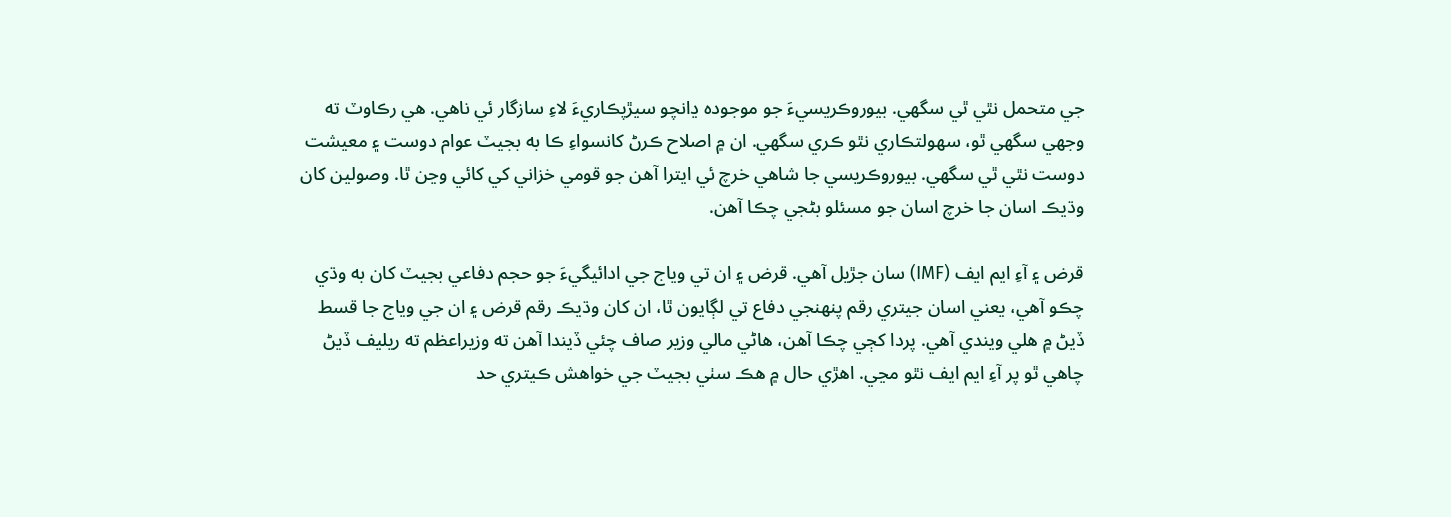جي متحمل نٿي ٿي سگهي. بيوروڪريسيءَ جو موجوده ڍانچو سيڙپڪاريءَ لاءِ سازگار ئي ناهي. هي رڪاوٽ ته وجهي سگهي ٿو، سهولتڪاري نٿو ڪري سگهي. ان ۾ اصلاح ڪرڻ کانسواءِ ڪا به بجيٽ عوام دوست ۽ معيشت دوست نٿي ٿي سگهي. بيوروڪريسي جا شاهي خرچ ئي ايترا آهن جو قومي خزاني کي کائي وڃن ٿا. وصولين کان وڌيڪ اسان جا خرچ اسان جو مسئلو بڻجي چڪا آهن.

قرض ۽ آءِ ايم ايف (IMF) سان جڙيل آهي. قرض ۽ ان تي وياج جي ادائيگيءَ جو حجم دفاعي بجيٽ کان به وڌي چڪو آهي، يعني اسان جيتري رقم پنهنجي دفاع تي لڳايون ٿا، ان کان وڌيڪ رقم قرض ۽ ان جي وياج جا قسط ڏيڻ ۾ هلي ويندي آهي. پردا کڄي چڪا آهن، هاڻي مالي وزير صاف چئي ڏيندا آهن ته وزيراعظم ته ريليف ڏيڻ چاهي ٿو پر آءِ ايم ايف نٿو مڃي. اهڙي حال ۾ هڪ سٺي بجيٽ جي خواهش ڪيتري حد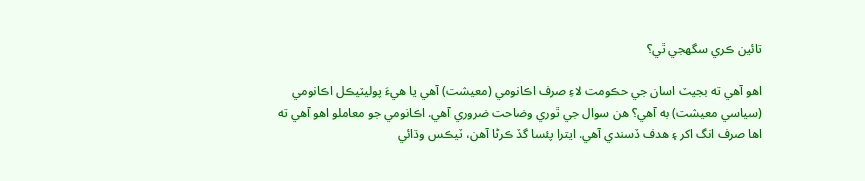تائين ڪري سگهجي ٿي؟

اهو آهي ته بجيٽ اسان جي حڪومت لاءِ صرف اڪانومي (معيشت) آهي يا هيءَ پوليٽيڪل اڪانومي (سياسي معيشت) به آهي؟ هن سوال جي ٿوري وضاحت ضروري آهي. اڪانومي جو معاملو اهو آهي ته اها صرف انگ اکر ۽ هدف ڏسندي آهي. ايترا پئسا گڏ ڪرڻا آهن، ٽيڪس وڌائي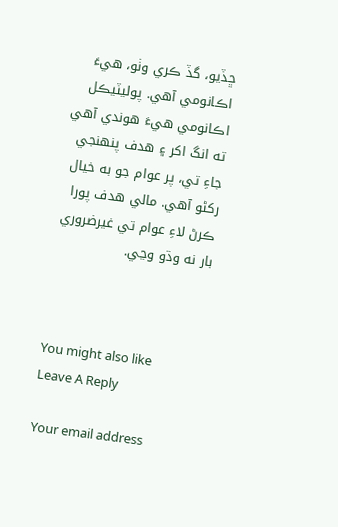ڇڏيو، گڏ ڪري وٺو، هيءَ اڪانومي آهي. پوليٽيڪل اڪانومي هيءَ هوندي آهي ته انگ اکر ۽ هدف پنهنجي جاءِ تي، پر عوام جو به خيال رکڻو آهي. مالي هدف پورا ڪرڻ لاءِ عوام تي غيرضروري بار نه وڌو وڃي.



You might also like
Leave A Reply

Your email address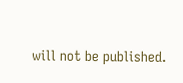will not be published.